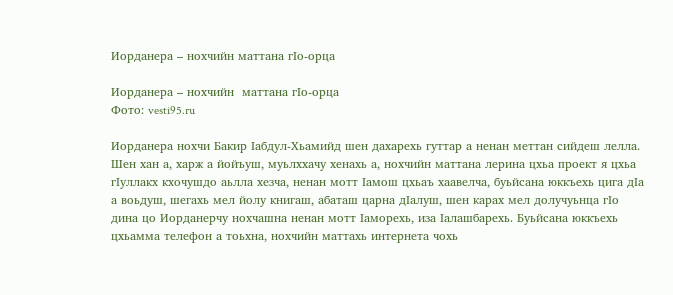Иорданера – нохчийн маттана гIо-орца

Иорданера – нохчийн  маттана гIо-орца
Фото: vesti95.ru

Иорданера нохчи Бакир Iабдул-Хьамийд шен дахарехь гуттар а ненан меттан сийдеш лелла. Шен хан а, харж а йойъуш, муьлххачу хенахь а, нохчийн маттана лерина цхьа проект я цхьа гIуллакх кхочушдо аьлла хезча, ненан мотт Iамош цхьаъ хаавелча, буьйсана юккъехь цига дIа а воьдуш, шегахь мел йолу книгаш, абаташ царна дIалуш, шен карах мел долучуьнца гIо дина цо Иорданерчу нохчашна ненан мотт Iаморехь, иза Iалашбарехь. Буьйсана юккъехь цхьамма телефон а тоьхна, нохчийн маттахь интернета чохь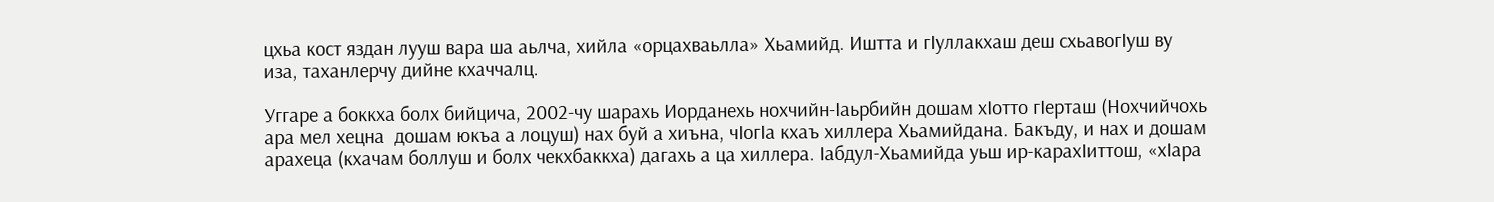цхьа кост яздан лууш вара ша аьлча, хийла «орцахваьлла» Хьамийд. Иштта и гIуллакхаш деш схьавогIуш ву иза, таханлерчу дийне кхаччалц.

Уггаре а боккха болх бийцича, 2002-чу шарахь Иорданехь нохчийн-Iаьрбийн дошам хIотто гIерташ (Нохчийчохь ара мел хецна  дошам юкъа а лоцуш) нах буй а хиъна, чIогIа кхаъ хиллера Хьамийдана. Бакъду, и нах и дошам арахеца (кхачам боллуш и болх чекхбаккха) дагахь а ца хиллера. Iабдул-Хьамийда уьш ир-карахIиттош, «хIара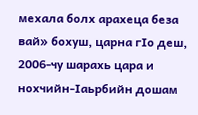мехала болх арахеца беза вай» бохуш, царна гIо деш, 2006-чу шарахь цара и нохчийн-Iаьрбийн дошам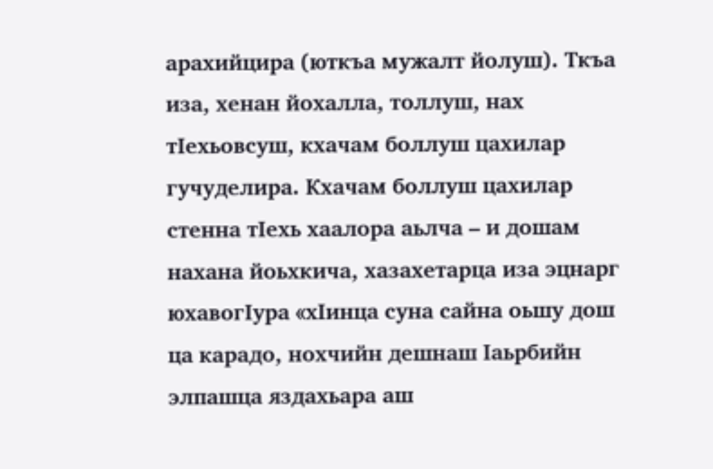арахийцира (юткъа мужалт йолуш). Ткъа иза, хенан йохалла, толлуш, нах тIехьовсуш, кхачам боллуш цахилар гучуделира. Кхачам боллуш цахилар стенна тIехь хаалора аьлча – и дошам нахана йоьхкича, хазахетарца иза эцнарг юхавогIура «хIинца суна сайна оьшу дош ца карадо, нохчийн дешнаш Iаьрбийн элпашца яздахьара аш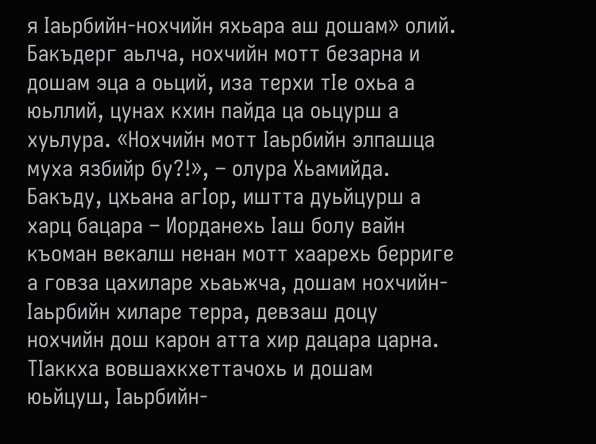я Iаьрбийн-нохчийн яхьара аш дошам» олий. Бакъдерг аьлча, нохчийн мотт безарна и дошам эца а оьций, иза терхи тIе охьа а юьллий, цунах кхин пайда ца оьцурш а хуьлура. «Нохчийн мотт Iаьрбийн элпашца муха язбийр бу?!», – олура Хьамийда. Бакъду, цхьана агIор, иштта дуьйцурш а харц бацара – Иорданехь Iаш болу вайн къоман векалш ненан мотт хаарехь берриге а говза цахиларе хьаьжча, дошам нохчийн-Iаьрбийн хиларе терра, девзаш доцу нохчийн дош карон атта хир дацара царна. ТIаккха вовшахкхеттачохь и дошам юьйцуш, Iаьрбийн-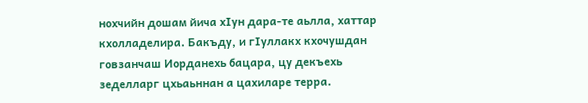нохчийн дошам йича хIун дара-те аьлла, хаттар кхолладелира. Бакъду, и гIуллакх кхочушдан говзанчаш Иорданехь бацара, цу декъехь зеделларг цхьаьннан а цахиларе терра.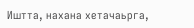Иштта, нахана хетачаьрга,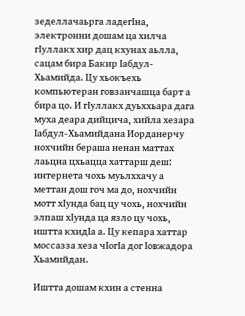зеделлачаьрга ладегIна, электронни дошам ца хилча гIуллакх хир дац кхунах аьлла, сацам бира Бакир Iабдул-Хьамийда. Цу хьокъехь компьютеран говзанчашца барт а бира цо. И гIуллакх дуьххьара дага муха деара дийцича, хийла хезара Iабдул-Хьамийдана Иорданерчу нохчийн бераша ненан маттах лаьцна цхьацца хаттарш деш: интернета чохь муьлххачу а меттан дош гоч ма до, нохчийн мотт хIунда бац цу чохь, нохчийн элпаш хIунда ца язло цу чохь, иштта кхидIа а. Цу кепара хаттар моссазза хеза чIогIа дог Iовжадора Хьамийдан.

Иштта дошам кхин а стенна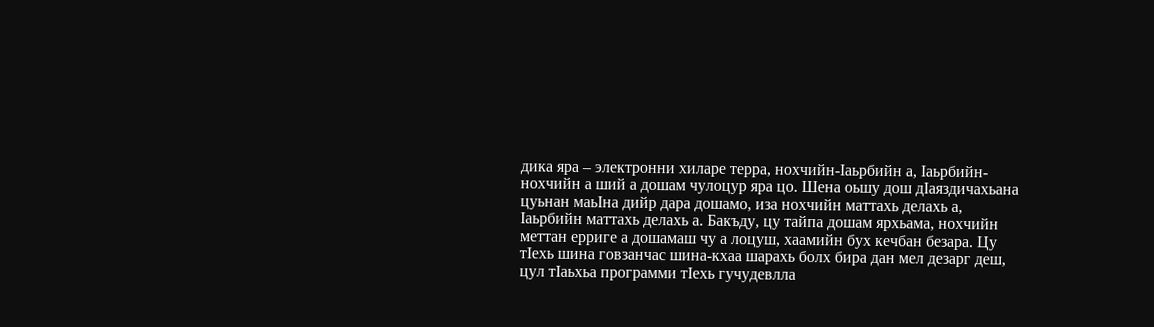дика яра – электронни хиларе терра, нохчийн-Iаьрбийн а, Iаьрбийн-нохчийн а ший а дошам чулоцур яра цо. Шена оьшу дош дIаяздичахьана цуьнан маьIна дийр дара дошамо, иза нохчийн маттахь делахь а, Iаьрбийн маттахь делахь а. Бакъду, цу тайпа дошам ярхьама, нохчийн меттан ерриге а дошамаш чу а лоцуш, хаамийн бух кечбан безара. Цу тIехь шина говзанчас шина-кхаа шарахь болх бира дан мел дезарг деш, цул тIаьхьа программи тIехь гучудевлла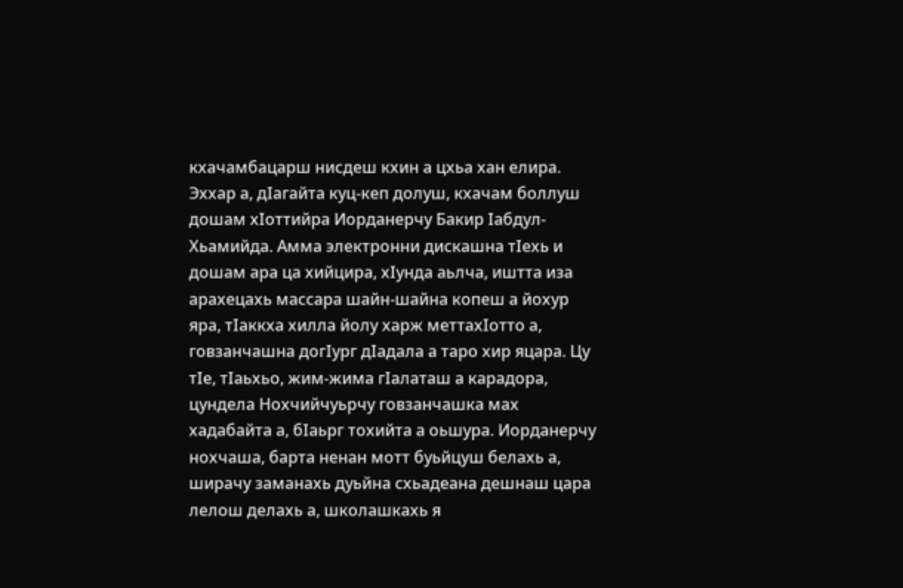кхачамбацарш нисдеш кхин а цхьа хан елира. Эххар а, дIагайта куц-кеп долуш, кхачам боллуш дошам хIоттийра Иорданерчу Бакир Iабдул-Хьамийда. Амма электронни дискашна тIехь и дошам ара ца хийцира, хIунда аьлча, иштта иза арахецахь массара шайн-шайна копеш а йохур яра, тIаккха хилла йолу харж меттахIотто а, говзанчашна догIург дIадала а таро хир яцара. Цу тIе, тIаьхьо, жим-жима гIалаташ а карадора, цундела Нохчийчуьрчу говзанчашка мах хадабайта а, бIаьрг тохийта а оьшура. Иорданерчу нохчаша, барта ненан мотт буьйцуш белахь а, ширачу заманахь дуьйна схьадеана дешнаш цара лелош делахь а, школашкахь я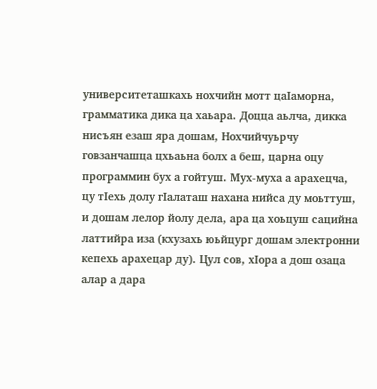университеташкахь нохчийн мотт цаIаморна, грамматика дика ца хаьара. Доцца аьлча, дикка нисъян езаш яра дошам, Нохчийчуьрчу говзанчашца цхьаьна болх а беш, царна оцу программин бух а гойтуш. Мух-муха а арахецча, цу тIехь долу гIалаташ нахана нийса ду моьттуш, и дошам лелор йолу дела, ара ца хоьцуш сацийна латтийра иза (кхузахь юьйцург дошам электронни кепехь арахецар ду). Цул сов, хIора а дош озаца алар а дара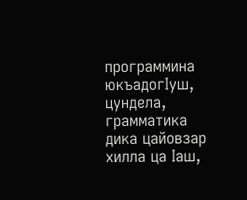программина юкъадогIуш, цундела, грамматика дика цайовзар хилла ца Iаш,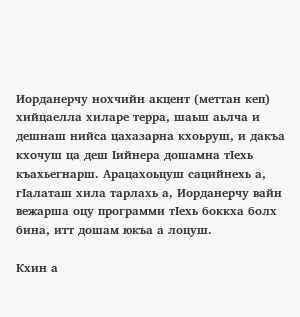Иорданерчу нохчийн акцент (меттан кеп) хийцаелла хиларе терра, шаьш аьлча и дешнаш нийса цахазарна кхоьруш, и дакъа кхочуш ца деш Iийнера дошамна тIехь къахьегнарш. Арацахоьцуш сацийнехь а, гIалаташ хила тарлахь а, Иорданерчу вайн вежарша оцу программи тIехь боккха болх бина, итт дошам юкъа а лоцуш.

Кхин а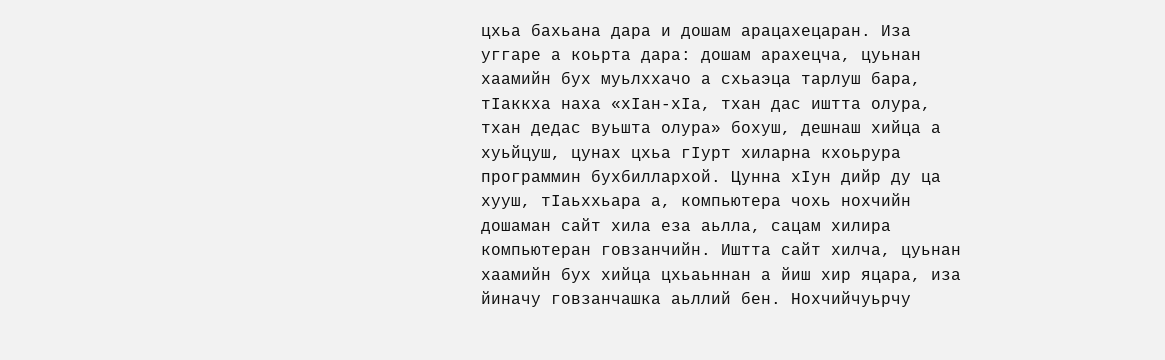цхьа бахьана дара и дошам арацахецаран. Иза уггаре а коьрта дара: дошам арахецча, цуьнан хаамийн бух муьлххачо а схьаэца тарлуш бара, тIаккха наха «хIан-хIа, тхан дас иштта олура, тхан дедас вуьшта олура» бохуш, дешнаш хийца а хуьйцуш, цунах цхьа гIурт хиларна кхоьрура программин бухбиллархой. Цунна хIун дийр ду ца хууш, тIаьххьара а, компьютера чохь нохчийн дошаман сайт хила еза аьлла, сацам хилира компьютеран говзанчийн. Иштта сайт хилча, цуьнан хаамийн бух хийца цхьаьннан а йиш хир яцара, иза йиначу говзанчашка аьллий бен. Нохчийчуьрчу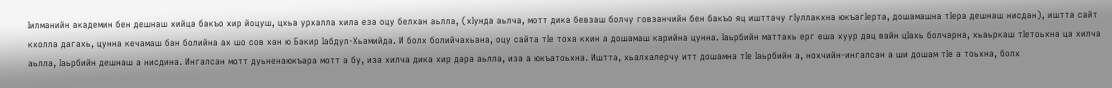Iилманийн академин бен дешнаш хийца бакъо хир йоцуш, цхьа урхалла хила еза оцу белхан аьлла, (хIунда аьлча, мотт дика бевзаш болчу говзанчийн бен бакъо яц ишттачу гIуллакхна юкъагIерта, дошамашна тIера дешнаш нисдан), иштта сайт кхолла дагахь, цунна кечамаш бан болийна ах шо сов хан ю Бакир Iабдул-Хьамийда. И болх болийчахьана, оцу сайта тIе тоха кхин а дошамаш карийна цунна. Iаьрбийн маттахь ерг еша хуур дац вайн цIахь болчарна, хьаьркаш тIетоьхна ца хилча аьлла, Iаьрбийн дешнаш а нисдина. Ингалсан мотт дуьненаюкъара мотт а бу, иза хилча дика хир дара аьлла, иза а юкъатоьхна. Иштта, хьалхалерчу итт дошамна тIе Iаьрбийн а, нохчийн-ингалсан а ши дошам тIе а тоьхна, болх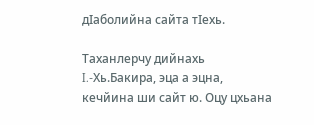дIаболийна сайта тIехь.

Таханлерчу дийнахь I.-Хь.Бакира, эца а эцна, кечйина ши сайт ю. Оцу цхьана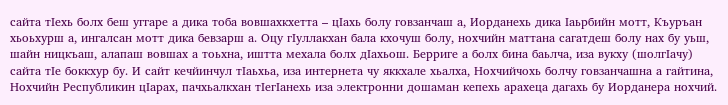сайта тIехь болх беш уггаре а дика тоба вовшахкхетта – цIахь болу говзанчаш а, Иорданехь дика Iаьрбийн мотт, Къуръан хьоьхурш а, ингалсан мотт дика бевзарш а. Оцу гIуллакхан бала кхочуш болу, нохчийн маттана сагатдеш болу нах бу уьш, шайн ницкъаш, алапаш вовшах а тоьхна, иштта мехала болх дIахьош. Берриге а болх бина баьлча, иза вукху (шолгIачу) сайта тIе боккхур бу. И сайт кечйинчул тIаьхьа, иза интернета чу яккхале хьалха, Нохчийчохь болчу говзанчашна а гайтина, Нохчийн Республикин цIарах, пачхьалкхан тIегIанехь иза электронни дошаман кепехь арахеца дагахь бу Иорданера нохчий.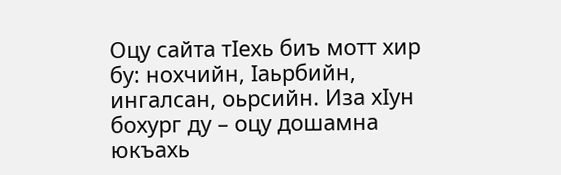Оцу сайта тIехь биъ мотт хир бу: нохчийн, Iаьрбийн, ингалсан, оьрсийн. Иза хIун бохург ду – оцу дошамна юкъахь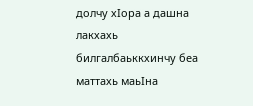долчу хIора а дашна лакхахь билгалбаьккхинчу беа маттахь маьIна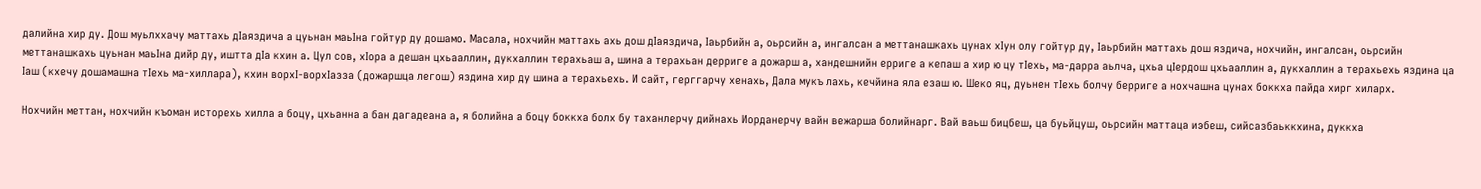далийна хир ду. Дош муьлххачу маттахь дIаяздича а цуьнан маьIна гойтур ду дошамо. Масала, нохчийн маттахь ахь дош дIаяздича, Iаьрбийн а, оьрсийн а, ингалсан а меттанашкахь цунах хIун олу гойтур ду, Iаьрбийн маттахь дош яздича, нохчийн, ингалсан, оьрсийн меттанашкахь цуьнан маьIна дийр ду, иштта дIа кхин а. Цул сов, хIора а дешан цхьааллин, дукхаллин терахьаш а, шина а терахьан дерриге а дожарш а, хандешнийн ерриге а кепаш а хир ю цу тIехь, ма-дарра аьлча, цхьа цIердош цхьааллин а, дукхаллин а терахьехь яздина ца Iаш (кхечу дошамашна тIехь ма-хиллара), кхин ворхI-ворхIазза (дожаршца легош) яздина хир ду шина а терахьехь. И сайт, герггарчу хенахь, Дала мукъ лахь, кечйина яла езаш ю. Шеко яц, дуьнен тIехь болчу берриге а нохчашна цунах боккха пайда хирг хиларх.

Нохчийн меттан, нохчийн къоман исторехь хилла а боцу, цхьанна а бан дагадеана а, я болийна а боцу боккха болх бу таханлерчу дийнахь Иорданерчу вайн вежарша болийнарг. Вай ваьш бицбеш, ца буьйцуш, оьрсийн маттаца иэбеш, сийсазбаьккхина, дуккха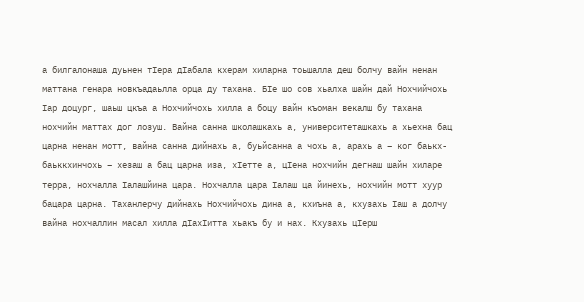а билгалонаша дуьнен тIера дIабала кхерам хиларна тоьшалла деш болчу вайн ненан маттана генара новкъадаьлла орца ду тахана. БIе шо сов хьалха шайн дай Нохчийчохь Iар доцург, шаьш цкъа а Нохчийчохь хилла а боцу вайн къоман векалш бу тахана нохчийн маттах дог лозуш. Вайна санна школашкахь а, университеташкахь а хьехна бац царна ненан мотт, вайна санна дийнахь а, буьйсанна а чохь а, арахь а – ког баькх-баьккхинчохь – хезаш а бац царна иза, хIетте а, цIена нохчийн дегнаш шайн хиларе терра, нохчалла Iалашйина цара. Нохчалла цара Iалаш ца йинехь, нохчийн мотт хуур бацара царна. Таханлерчу дийнахь Нохчийчохь дина а, кхиъна а, кхузахь Iаш а долчу вайна нохчаллин масал хилла дIахIитта хьакъ бу и нах. Кхузахь цIерш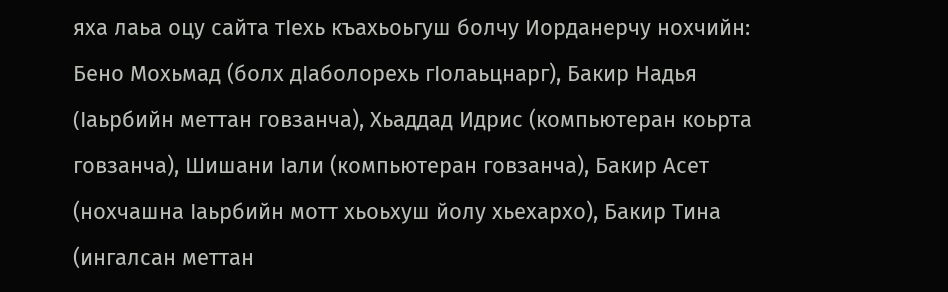яха лаьа оцу сайта тIехь къахьоьгуш болчу Иорданерчу нохчийн: Бено Мохьмад (болх дIаболорехь гIолаьцнарг), Бакир Надья (Iаьрбийн меттан говзанча), Хьаддад Идрис (компьютеран коьрта говзанча), Шишани Iали (компьютеран говзанча), Бакир Асет (нохчашна Iаьрбийн мотт хьоьхуш йолу хьехархо), Бакир Тина (ингалсан меттан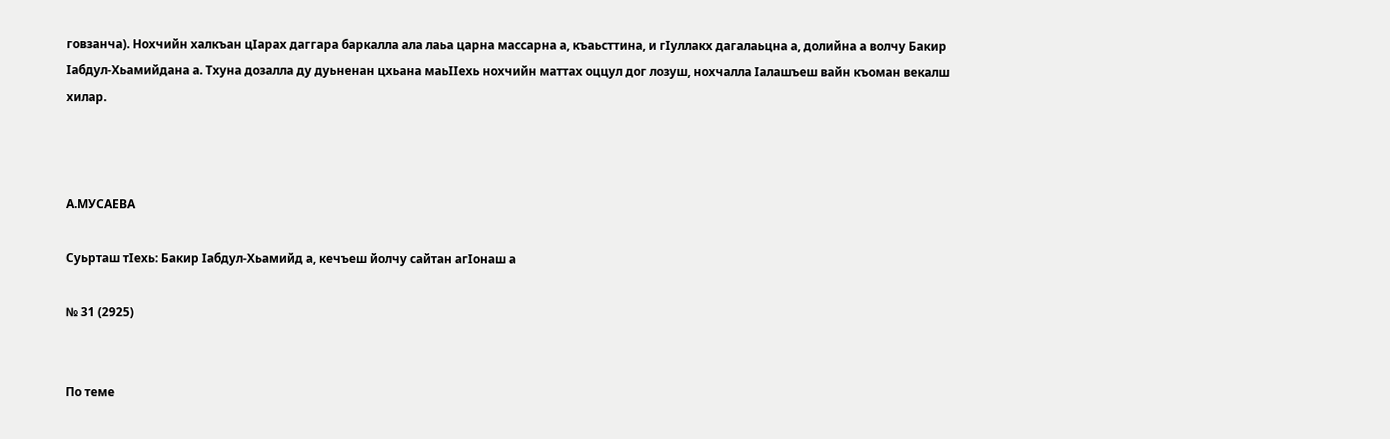говзанча). Нохчийн халкъан цIарах даггара баркалла ала лаьа царна массарна а, къаьсттина, и гIуллакх дагалаьцна а, долийна а волчу Бакир Iабдул-Хьамийдана а. Тхуна дозалла ду дуьненан цхьана маьIIехь нохчийн маттах оццул дог лозуш, нохчалла Iалашъеш вайн къоман векалш хилар.



А.МУСАЕВА

Суьрташ тIехь: Бакир Iабдул-Хьамийд а, кечъеш йолчу сайтан агIонаш а

№ 31 (2925)


По теме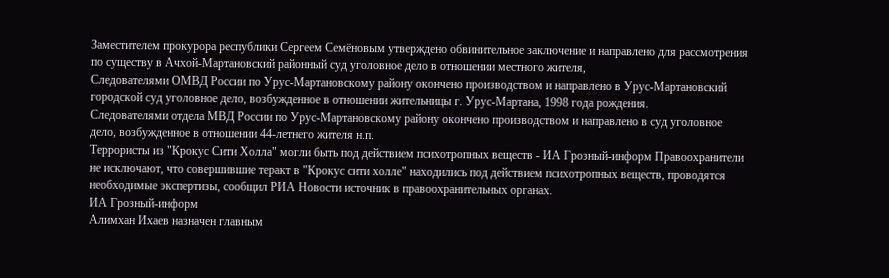Заместителем прокурора республики Сергеем Семёновым утверждено обвинительное заключение и направлено для рассмотрения по существу в Ачхой-Мартановский районный суд уголовное дело в отношении местного жителя,
Следователями ОМВД России по Урус-Мартановскому району окончено производством и направлено в Урус-Мартановский городской суд уголовное дело, возбужденное в отношении жительницы г. Урус-Мартана, 1998 года рождения.
Следователями отдела МВД России по Урус-Мартановскому району окончено производством и направлено в суд уголовное дело, возбужденное в отношении 44-летнего жителя н.п.
Террористы из "Крокус Сити Холла" могли быть под действием психотропных веществ - ИА Грозный-информ Правоохранители не исключают, что совершившие теракт в "Крокус сити холле" находились под действием психотропных веществ, проводятся необходимые экспертизы, сообщил РИА Новости источник в правоохранительных органах.
ИА Грозный-информ
Алимхан Ихаев назначен главным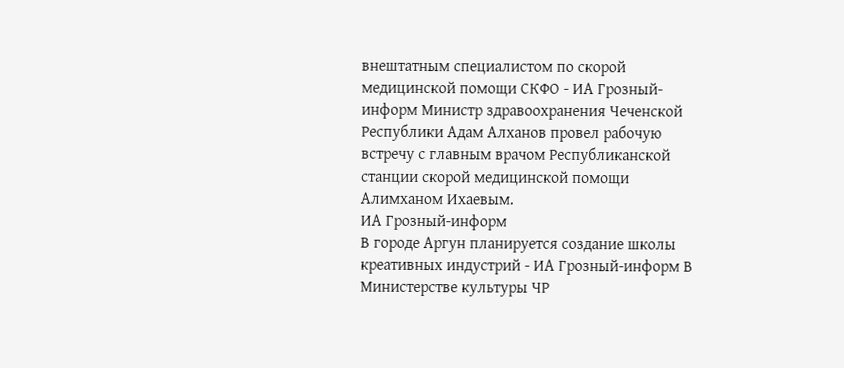внештатным специалистом по скорой медицинской помощи СКФО - ИА Грозный-информ Министр здравоохранения Чеченской Республики Адам Алханов провел рабочую встречу с главным врачом Республиканской станции скорой медицинской помощи Алимханом Ихаевым.
ИА Грозный-информ
В городе Аргун планируется создание школы креативных индустрий - ИА Грозный-информ В Министерстве культуры ЧР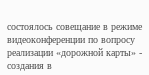состоялось совещание в режиме видеоконференции по вопросу реализации «дорожной карты» - создания в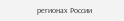регионах России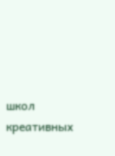школ креативных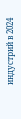индустрий в 2024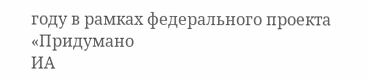году в рамках федерального проекта «Придумано
ИА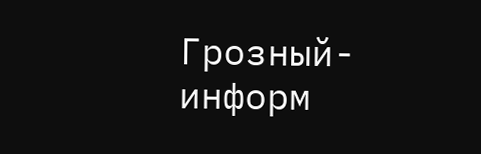Грозный-информ